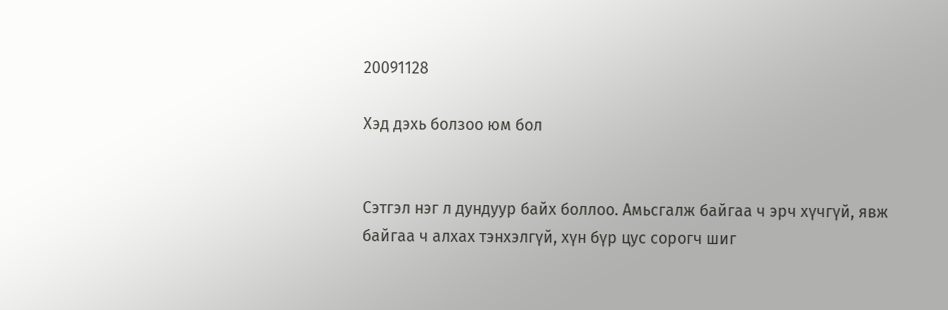20091128

Хэд дэхь болзоо юм бол


Сэтгэл нэг л дундуур байх боллоо. Амьсгалж байгаа ч эрч хүчгүй, явж байгаа ч алхах тэнхэлгүй, хүн бүр цус сорогч шиг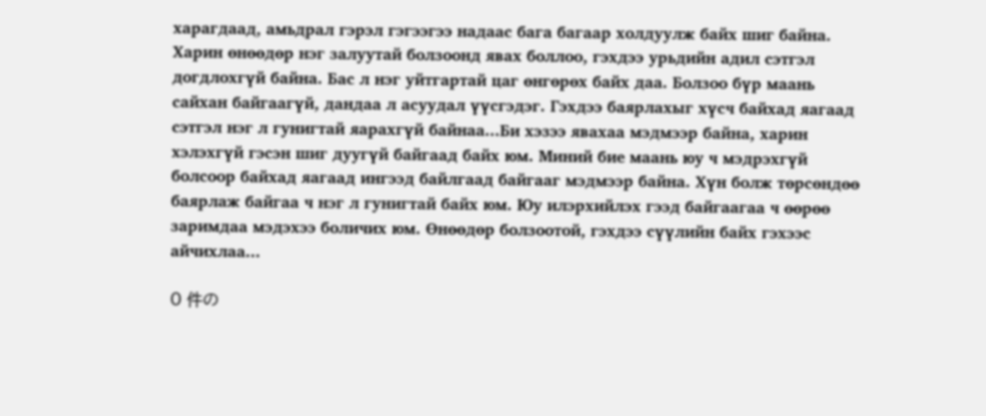харагдаад, амьдрал гэрэл гэгээгээ надаас бага багаар холдуулж байх шиг байна.
Харин өнөөдөр нэг залуутай болзоонд явах боллоо, гэхдээ урьдийн адил сэтгэл догдлохгүй байна. Бас л нэг уйтгартай цаг өнгөрөх байх даа. Болзоо бүр маань сайхан байгаагүй, дандаа л асуудал үүсгэдэг. Гэхдээ баярлахыг хүсч байхад яагаад сэтгэл нэг л гунигтай яарахгүй байнаа...Би хэзээ явахаа мэдмээр байна, харин хэлэхгүй гэсэн шиг дуугүй байгаад байх юм. Миний бие маань юу ч мэдрэхгүй болсоор байхад яагаад ингээд байлгаад байгааг мэдмээр байна. Хүн болж төрсөндөө баярлаж байгаа ч нэг л гунигтай байх юм. Юу илэрхийлэх гээд байгаагаа ч өөрөө заримдаа мэдэхээ боличих юм. Өнөөдөр болзоотой, гэхдээ сүүлийн байх гэхээс айчихлаа...

0 件の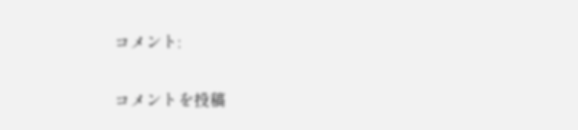コメント:

コメントを投稿